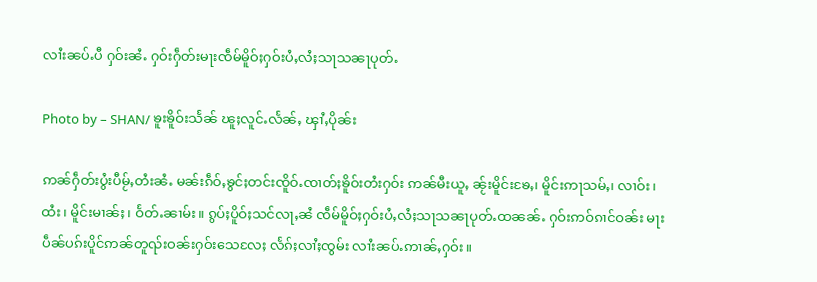လၢႆးၼပ်ႉပီ ႁဝ်းၼႆႉ ႁဝ်းႁဵတ်းမႃးၸဵမ်မိူဝ်ႈႁဝ်းပႆႇလႆႈသႃသၼႃပုတ်ႉ

Photo by – SHAN/ ၶူးၶိူဝ်းသႅၼ် ၽူႈလူင်ႉလႅၼ်ႇ ၾၢႆႇပိုၼ်း

ဢၼ်ႁဵတ်းပွႆးပီမႂ်ႇတႆးၼႆႉ မၼ်းၵဵဝ်ႇၶွင်ႈတင်းၸိူဝ်ႉၸၢတ်ႈၶိူဝ်းတႆးႁဝ်း ဢၼ်မီးယူႇ ၼႂ်းမိူင်းၶႄႇ၊ မိူင်းဢႃသမ်ႇ၊ လၢဝ်း၊ ထႆး၊ မိူင်းမၢၼ်ႈ၊ ဝႅတ်ႉၼၢမ်း။ ၵွပ်ႈပိူဝ်ႈသင်လႃႇၼႆ ၸဵမ်မိူဝ်ႈႁဝ်းပႆႇလႆႈသႃသၼႃပုတ်ႉထၼၼ်ႉ ႁဝ်းဢဝ်ၵၢင်ဝၼ်း မႃး ပဵၼ်ပၵ်းပိူင်ဢၼ်တူၺ်းဝၼ်းႁဝ်းသေလႄႈ လႅၵ်ႈလၢႆႈၸွမ်း လၢႆးၼပ်ႉဢၢၼ်ႇႁဝ်း။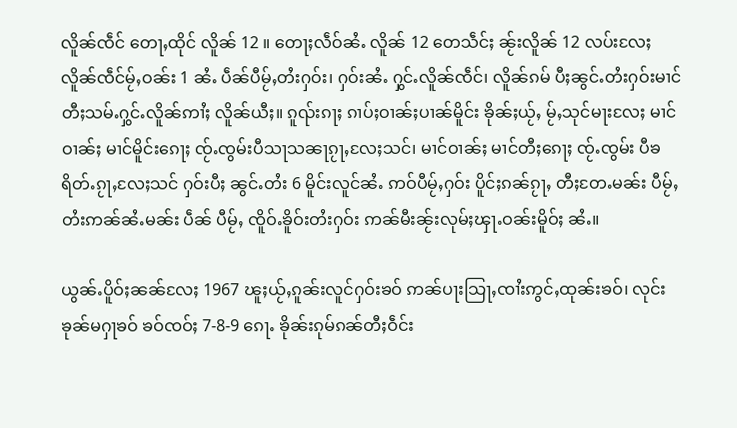လိူၼ်ၸဵင် တေႃႇထိုင် လိူၼ် 12 ။ တေႃႈလဵဝ်ၼႆႉ လိူၼ် 12 တေသဵင်ႈ ၼႂ်းလိူၼ် 12 လပ်းလႄႈ လိူၼ်ၸဵင်မႂ်ႇဝၼ်း 1 ၼႆႉ ပဵၼ်ပီမႂ်ႇတႆးႁဝ်း၊ ႁဝ်းၼႆႉ ႁွင်ႉလိူၼ်ၸဵင်၊ လိူၼ်ၵမ် ပီႈၼွင်ႉတႆးႁဝ်းမၢင်တီႈသမ်ႉႁွင်ႉလိူၼ်ဢၢႆႈ လိူၼ်ယီႈ။ ၵူၺ်းၵႃႈ ၵၢပ်ႈဝၢၼ်ႈပၢၼ်မိူင်း ၶိုၼ်ႈယႂ်ႇ မႂ်ႇသုင်မႃးလႄႈ မၢင် ဝၢၼ်ႈ မၢင်မိူင်းၵေႃႈ ၸႂ်ႉၸွမ်းပီသႃသၼႃၵႂႃႇလႄႈသင်၊ မၢင်ဝၢၼ်ႈ မၢင်တီႈၵေႃႈ ၸႂ်ႉၸွမ်း ပီၶရိတ်ႉၵႂႃႇလႄႈသင် ႁဝ်းပီႈ ၼွင်ႉတႆး 6 မိူင်းလူင်ၼႆႉ ဢဝ်ပီမႂ်ႇႁဝ်း ပိူင်ႈၵၼ်ၵႂႃႇ တီႈတႄႉမၼ်း ပီမႂ်ႇတႆးဢၼ်ၼႆႉမၼ်း ပဵၼ် ပီမႂ်ႇ ၸိူဝ်ႉၶိူဝ်းတႆးႁဝ်း ဢၼ်မီးၼႂ်းလုမ်ႈၾႃႉဝၼ်းမိူဝ်ႈ ၼႆႉ။

ယွၼ်ႉပိူဝ်ႈၼၼ်လႄႈ 1967 ၽူႈယႂ်ႇၵူၼ်းလူင်ႁဝ်းၶဝ် ဢၼ်ပႃးသြႃႇၸၢႆးဢွင်ႇထုၼ်းၶဝ်၊ လုင်းၶုၼ်မႁႃၶဝ် ၶဝ်ၸဝ်ႈ 7-8-9 ၵေႃႉ ၶိုၼ်းၵုမ်ၵၼ်တီႈဝဵင်း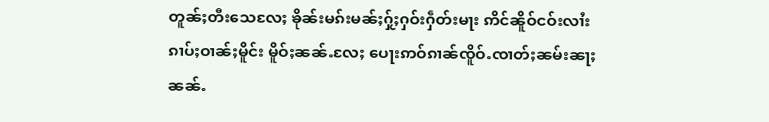တူၼ်ႈတီးသေလႄႈ ၶိုၼ်းမၵ်းမၼ်ႈႁႂ်ႈႁဝ်းႁဵတ်းမႃး ဢိင်ၼိူဝ်ငဝ်းလၢႆးၵၢပ်ႈဝၢၼ်ႈမိူင်း မိူဝ်ႈၼၼ်ႉလႄႈ ပေႃးဢဝ်ၵၢၼ်ၸိူဝ်ႉၸၢတ်ႈၼမ်းၼႃႈၼၼ်ႉ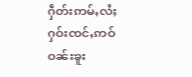ႁဵတ်းဢမ်ႇလႆႈ ႁဝ်းၸင်ႇဢဝ် ဝၼ်းၶူး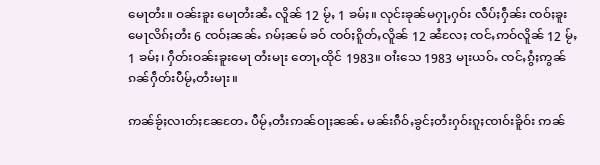မေႃတႆး။ ဝၼ်းၶူး မေႃတႆးၼႆႉ လိူၼ် 12 မႂ်ႇ 1 ၶမ်ႈ။ လုင်းၶုၼ်မႁႃႇႁဝ်း လဵပ်ႈႁဵၼ်း ၸဝ်ႈၶူးမေႃလိၵ်ႈတႆး 6 ၸဝ်ႈၼၼ်ႉ ၵမ်ႈၼမ် ၶဝ် ၸဝ်ႈၵိူတ်ႇလိူၼ် 12 ၼႆလႄႈ ၸင်ႇဢဝ်လိူၼ် 12 မႂ်ႇ 1 ၶမ်ႈ၊ ႁဵတ်းဝၼ်းၶူးမေႃ တႆးမႃး တေႃႇထိုင် 1983။ ဝၢႆးသေ 1983 မႃးယဝ်ႉ ၸင်ႇၵွႆႈဢွၼ်ၵၼ်ႁဵတ်းပီမႂ်ႇတႆးမႃး။

ဢၼ်ၶႂ်ႈလၢတ်ႈၼႄတႄႉ ပီမႂ်ႇတႆးဢၼ်ဝႃႈၼၼ်ႉ မၼ်းၵဵဝ်ႇၶွင်ႈတႆးႁဝ်းၵူႈၸၢဝ်းၶိူဝ်း ဢၼ်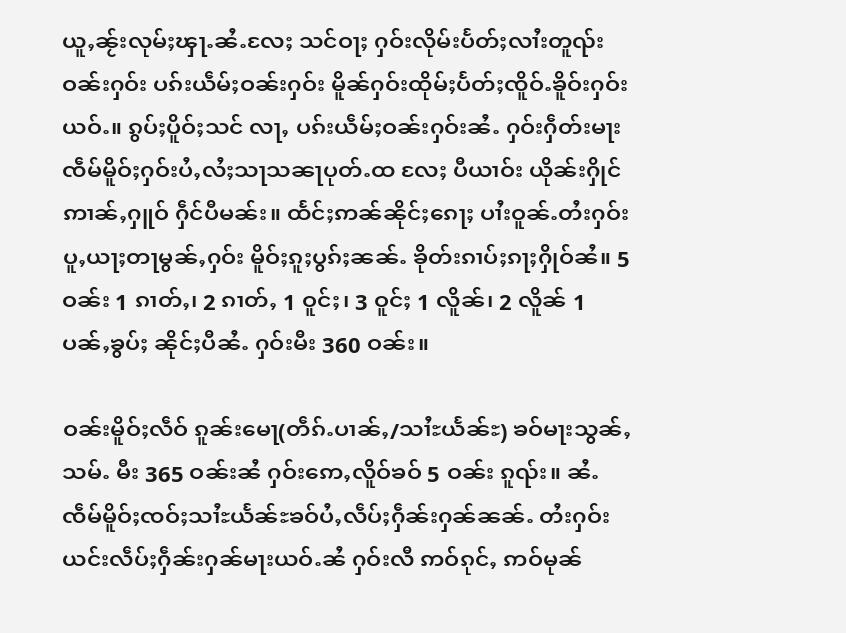ယူႇၼႂ်းလုမ်ႈၾႃႉၼႆႉလႄႈ သင်ဝႃႈ ႁဝ်းလိုမ်းပႅတ်ႈလၢႆးတူၺ်းဝၼ်းႁဝ်း ပၵ်းယဵမ်ႈဝၼ်းႁဝ်း မိူၼ်ႁဝ်းထိုမ်ႈပႅတ်ႈၸိူဝ်ႉၶိူဝ်းႁဝ်းယဝ်ႉ။ ၵွပ်ႈပိူဝ်ႈသင် လႃႇ ပၵ်းယဵမ်ႈဝၼ်းႁဝ်းၼႆႉ ႁဝ်းႁဵတ်းမႃး ၸဵမ်မိူဝ်ႈႁဝ်းပႆႇလႆႈသႃသၼႃပုတ်ႉထ လႄႈ ပီယၢဝ်း ယိုၼ်းႁိုင် ဢၢၼ်ႇႁူဝ် ႁဵင်ပီမၼ်း။ ထႅင်ႈဢၼ်ၼိုင်ႈၵေႃႈ ပၢႆးဝူၼ်ႉတႆးႁဝ်း ပူႇယႃႈတႃမွၼ်ႇႁဝ်း မိူဝ်ႈၵူႈပွၵ်ႈၼၼ်ႉ ၶိုတ်းၵၢပ်ႈၵႃႈႁိုဝ်ၼႆ။ 5 ဝၼ်း 1 ၵၢတ်ႇ၊ 2 ၵၢတ်ႇ 1 ဝူင်ႈ၊ 3 ဝူင်ႈ 1 လိူၼ်၊ 2 လိူၼ် 1 ပၼ်ႇၶွပ်ႈ ၼိုင်ႈပီၼႆႉ ႁဝ်းမီး 360 ဝၼ်း။

ဝၼ်းမိူဝ်ႈလဵဝ် ၵူၼ်းမေႃ(တဵၵ်ႉပၢၼ်ႇ/သၢႆႊယႅၼ်ႊ) ၶဝ်မႃးသွၼ်ႇသမ်ႉ မီး 365 ဝၼ်းၼႆ ႁဝ်းဢေႇလိူဝ်ၶဝ် 5 ဝၼ်း ၵူၺ်း။ ၼႆႉၸဵမ်မိူဝ်ႈၸဝ်ႈသၢႆႊယႅၼ်ႊၶဝ်ပႆႇလဵပ်ႈႁဵၼ်းႁၼ်ၼၼ်ႉ တႆးႁဝ်းယင်းလဵပ်ႈႁဵၼ်းႁၼ်မႃးယဝ်ႉၼႆ ႁဝ်းလီ ဢဝ်ၵုင်ႇ ဢဝ်မုၼ်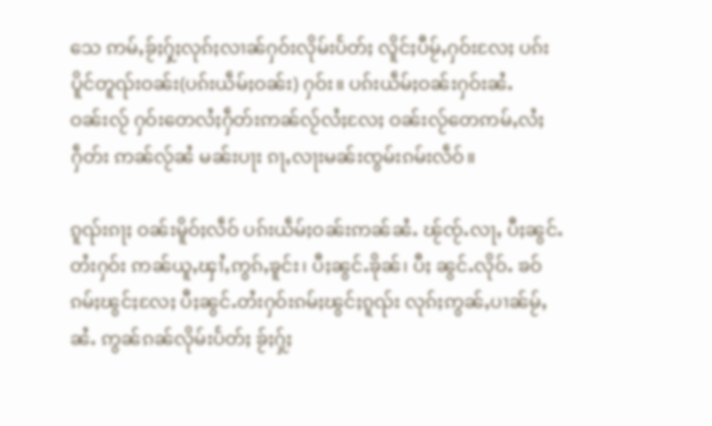သေ ဢမ်ႇၶႂ်ႈႁႂ်ႈလုၵ်ႈလၢၼ်ႁဝ်းလိုမ်းပႅတ်ႈ လိူင်ႈပီမႂ်ႇႁဝ်းလႄႈ ပၵ်းပိူင်တူၺ်းဝၼ်း(ပၵ်းယဵမ်ႈဝၼ်း) ႁဝ်း။ ပၵ်းယဵမ်ႈဝၼ်းႁဝ်းၼႆႉ ဝၼ်းလႂ် ႁဝ်းတေလႆႈႁဵတ်းဢၼ်လႂ်လႆႈလႄႈ ဝၼ်းလႂ်တေဢမ်ႇလႆႈႁဵတ်း ဢၼ်လႂ်ၼႆ မၼ်းပႃး ၵႃႇလႃးမၼ်းၸွမ်းၵမ်းလဵဝ်။

ၵူၺ်းၵႃႈ ဝၼ်းမိူဝ်ႈလဵဝ် ပၵ်းယဵမ်ႈဝၼ်းဢၼ်ၼႆႉ ၽႂ်ၸႂ်ႉလႃႇ ပီႈၼွင်ႉတႆးႁဝ်း ဢၼ်ယူႇၾၢႆႇဢွၵ်ႇၶူင်း၊ ပီႈၼွင်ႉၶိုၼ်၊ ပီႈ ၼွင်ႉလိုဝ်ႉ ၶဝ်ၵမ်ႈၽွင်ႈလႄႈ ပီႈၼွင်ႉတႆးႁဝ်းၵမ်ႈၽွင်ႈၵူၺ်း လုၵ်ႈဢွၼ်ႇပၢၼ်မႂ်ႇၼႆႉ ဢွၼ်ၵၼ်လိုမ်းပႅတ်ႈ ၶႂ်ႈႁႂ်ႈ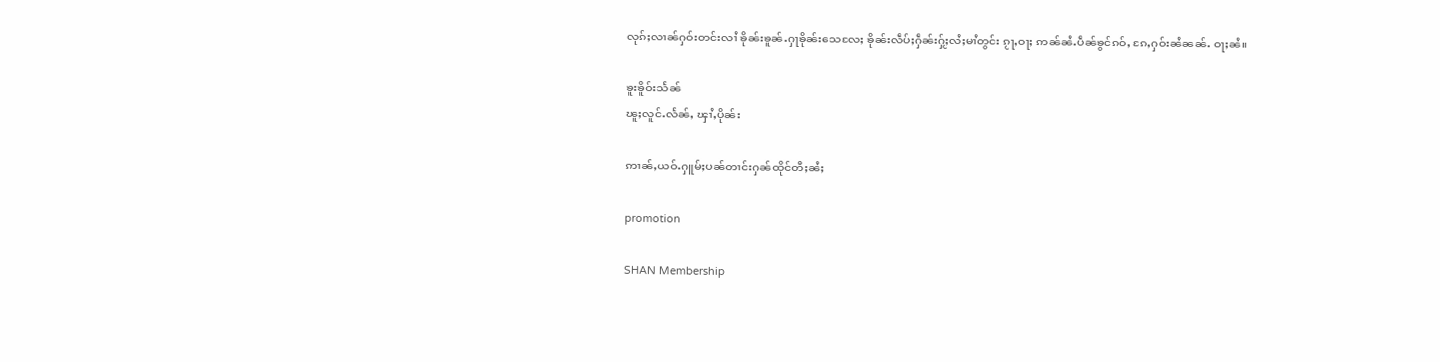လုၵ်ႈလၢၼ်ႁဝ်းတင်းလၢႆ ၶိုၼ်းၶူၼ်ႉႁႃၶိုၼ်းသေလႄႈ ၶိုၼ်းလဵပ်ႈႁဵၼ်းႁႂ်ႈလႆႈမၢႆတွင်း ၵႂႃႇဝႃႈ ဢၼ်ၼႆႉပဵၼ်ၶွင်ၵဝ်ႇ ၵႄႇႁဝ်းၼႆၼၼ်ႉ ဝႃႈၼႆ။

ၶူးၶိူဝ်းသႅၼ်
ၽူႈလူင်ႉလႅၼ်ႇ ၾၢႆႇပိုၼ်း

ဢၢၼ်ႇယဝ်ႉႁူမ်ႈပၼ်တၢင်းႁၼ်ထိုင်တီႈၼႆႈ

promotion

SHAN Membership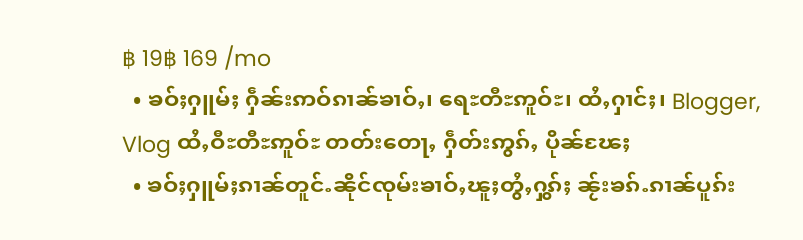฿ 19฿ 169 /mo
  • ၶဝ်ႈႁူမ်ႈ ႁဵၼ်းဢဝ်ၵၢၼ်ၶၢဝ်ႇ၊ ရေႊတီႊဢူဝ်ႊ၊ ထႆႇႁၢင်ႈ၊ Blogger, Vlog ထႆႇဝီႊတီႊဢူဝ်ႊ တတ်းတေႃႇ ႁဵတ်းဢွၵ်ႇ ပိုၼ်ၽႄႈ
  • ၶဝ်ႈႁူမ်ႈၵၢၼ်တူင်ႉၼိုင်ၸုမ်းၶၢဝ်ႇၽူႈတွႆႇႁွၵ်ႈ ၼႂ်းၶၵ်ႉၵၢၼ်ပူၵ်း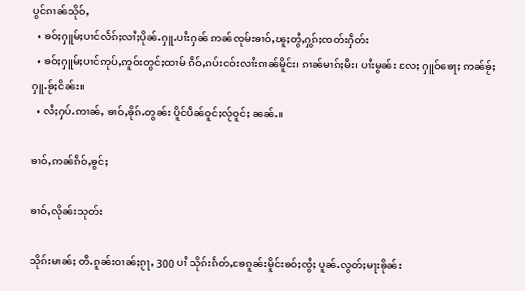ပွင်ၵၢၼ်သိုဝ်ႇ
  • ၶဝ်ႈႁူမ်ႈပၢင်လႅၵ်ႈလၢႆႈပိုၼ်ႉႁူႉပၢႆးႁၼ် ဢၼ်ၸုမ်းၶၢဝ်ႇၽူႈတွႆႇႁွၵ်ႈၸတ်းႁဵတ်း
  • ၶဝ်ႈႁူမ်ႈပၢင်ဢုပ်ႇဢူဝ်းတွင်ႈထၢမ် ၵဵဝ်ႇၵပ်းငဝ်းလၢႆးၵၢၼ်မိူင်း၊ ၵၢၼ်မၢၵ်ႈမီး၊ ပၢႆးမွၼ်း လႄႈ ႁူဝ်ၶေႃႈ ဢၼ်ၶႂ်ႈႁူႉၶႂ်ႈငိၼ်း။
  • လႆႈႁပ်ႉဢၢၼ်ႇ ၶၢဝ်ႇၶိုၵ်ႉတွၼ်း ပိူင်ပဵၼ်ဝူင်ႈလႂ်ဝူင်ႈ ၼၼ်ႉ။

ၶၢဝ်ႇဢၼ်ၵဵဝ်ႇၶွင်ႈ

ၶၢဝ်ႇလိုၼ်းသုတ်း

သိုၵ်းမၢၼ်ႈ တီႉၵူၼ်းဝၢၼ်ႈၵႂႃႇ 300 ပၢႆ သိုၵ်းၵႅတ်ႇၶႄၵူၼ်းမိူင်းၶဝ်ႈၸွႆႈ ပူၼ်ႉလွတ်ႈမႃးၶိုၼ်း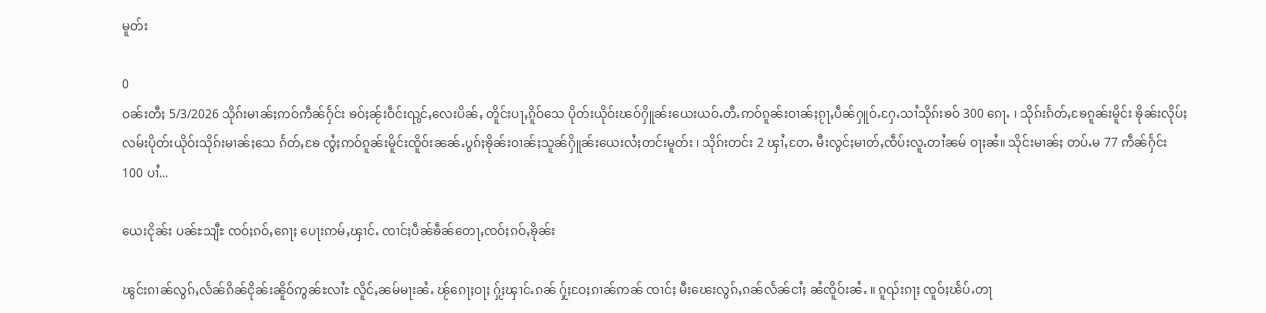မူတ်း

0
ဝၼ်းတီႈ 5/3/2026 သိုၵ်းမၢၼ်ႈဢဝ်ဢဵၼ်ႁႅင်း ၶဝ်ႈၼႂ်းဝဵင်းၺွင်ႇလေးပိၼ်ႇ တိူင်းပႃႇၵိူဝ်သေ ပိုတ်းယိုဝ်းၽဝ်ႁိူၼ်းယေးယဝ်ႉတီႉဢဝ်ၵူၼ်းဝၢၼ်ႈၵႂႃႇပဵၼ်ႁူဝ်ႉႁႄႉသၢႆသိုၵ်းၶဝ် 300 ၵေႃႉ ၊ သိုၵ်းၵႅတ်ႇၶႄၵူၼ်းမိူင်း ၶိုၼ်းလိုပ်ႈလမ်းပိုတ်းယိုဝ်းသိုၵ်းမၢၼ်ႈသေ ၵႅတ်ႇၶႄ ၸွႆႈဢဝ်ၵူၼ်းမိူင်းၸိူဝ်းၼၼ်ႉပွၵ်ႈၶိုၼ်းဝၢၼ်ႈသူၼ်ႁိူၼ်းယေးလႆႈတင်းမူတ်း ၊ သိုၵ်းတင်း 2 ၾၢႆႇတႄႉ မီးလွင်ႈမၢတ်ႇၸဵပ်းလူႉတၢႆၼမ် ဝႃႈၼႆ။ သိုင်းမၢၼ်ႈ တပ်ႉမ 77 ဢဵၼ်ႁႅင်း 100 ပၢႆ...

ယေးငိုၼ်း ပၼ်ႊသျီႊ ၸဝ်ႈၵဝ်ႇၵေႃႈ ပေႃးဢမ်ႇၾၢင်ႉ ၸၢင်ႈပဵၼ်ၶဵၼ်တေႃႇၸဝ်ႈၵဝ်ႇၶိုၼ်း

ၽွင်းၵၢၼ်လွၵ်ႇလႅၼ်ၵိၼ်ငိုၼ်းၼိူဝ်ဢွၼ်ႊလၢႆႊ လိူင်ႇၼမ်မႃးၼႆႉ ၽႂ်ၵေႃႈဝႃႈ ႁႂ်ႈၾၢင်ႉၵၼ် ႁႂ်ႈဝႄႈၵၢၼ်ဢၼ် ၸၢင်ႈ မီးၽေးလွၵ်ႇၵၼ်လႅၼ်ငၢႆႈ ၼႆၸိူဝ်းၼႆႉ ။ ၵူၺ်းၵႃႈ ၸူဝ်ႈၽႅပ်ႉတႃ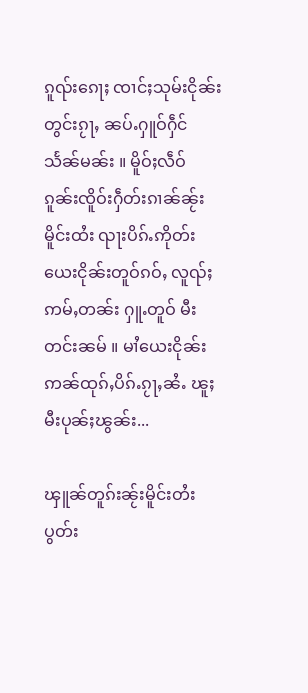ၵူၺ်းၵေႃႈ ၸၢင်ႈသုမ်းငိုၼ်းတွင်းၵႂႃႇ ၼပ်ႉႁူဝ်ႁဵင် သႅၼ်မၼ်း ။ မိူဝ်ႈလဵဝ် ၵူၼ်းၸိူဝ်းႁဵတ်းၵၢၼ်ၼႂ်းမိူင်းထႆး ၺႃးပိၵ်ႉဢိုတ်းယေးငိုၼ်းတူဝ်ၵဝ်ႇ လူၺ်ႈဢမ်ႇတၼ်း ႁူႉတူဝ် မီးတင်းၼမ် ။ မၢႆယေးငိုၼ်းဢၼ်ထုၵ်ႇပိၵ်ႉၵႂႃႇၼႆႉ ၽူႈမီးပုၼ်ႈၽွၼ်း...

ၾူၼ်တူၵ်းၼႂ်းမိူင်းတႆးပွတ်း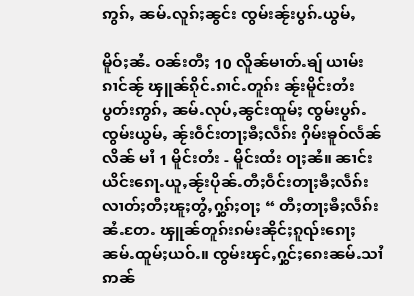ဢွၵ်ႇ ၼမ်ႉလူၵ်ႈၼွင်း ၸွမ်းၼႂ်းပွၵ်ႉယွမ်ႇ

မိူဝ်ႈၼႆႉ ဝၼ်းတီႈ 10 လိူၼ်မၢတ်ႉၶျ် ယၢမ်းၵၢင်ၼႂ် ၾူၼ်ၵိုင်ႉၵၢင်ႉတူၵ်း ၼႂ်းမိူင်းတႆးပွတ်းဢွၵ်ႇ ၼမ်ႉလုပ်ႇၼွင်းထူမ်ႈ ၸွမ်းပွၵ်ႉၸွမ်းယွမ်ႇ ၼႂ်းဝဵင်းတႃႈၶီႈလဵၵ်း ႁိမ်းၶူဝ်လႅၼ်လိၼ် မၢႆ 1 မိူင်းတႆး - မိူင်းထႆး ဝႃႈၼႆ။ ၼၢင်းယိင်းၵေႃႉယူႇၼႂ်းပိုၼ်ႉတီႈဝဵင်းတႃႈၶီႈလဵၵ်း လၢတ်ႈတီႈၽူႈတွႆႇႁွၵ်ႈဝႃႈ “ တီႈတႃႈၶီႈလဵၵ်းၼႆႉတႄႉ ၾူၼ်တူၵ်းၵမ်းၼိုင်ႈၵူၺ်းၵေႃႈ ၼမ်ႉထူမ်ႈယဝ်ႉ။ ၸွမ်းၾင်ႇႁွင်ႈၵေးၼမ်ႉသၢႆ ဢၼ်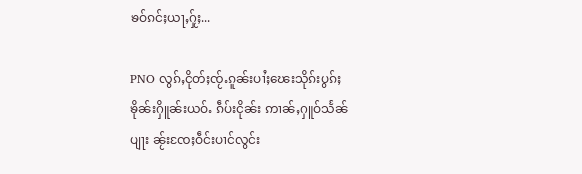ၶဝ်ၵင်ႈယႃႇႁႂ်ႈ...

PNO လွၵ်ႇငိုတ်ႈၸႂ်ႉၵူၼ်းပၢႆႈၽေးသိုၵ်းပွၵ်ႈၶိုၼ်းႁိူၼ်းယဝ်ႉ ၵဵပ်းငိုၼ်း ဢၢၼ်ႇႁူဝ်သႅၼ်ပျႃး ၼႂ်းၸႄႈဝဵင်းပၢင်လွင်း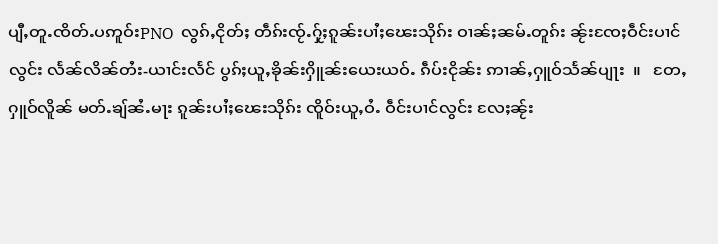ပျီႇတူႉၸိတ်ႉပဢူဝ်းPNO  လွၵ်ႇငိုတ်ႈ တဵၵ်းၸႂ်ႉႁႂ်ႈၵူၼ်းပၢႆႈၽေးသိုၵ်း ဝၢၼ်ႈၼမ်ႉတူၵ်း ၼႂ်းၸႄႈဝဵင်းပၢင်လွင်း လႅၼ်လိၼ်တႆး-ယၢင်းလႅင် ပွၵ်ႈယူႇၶိုၼ်းႁိူၼ်းယေးယဝ်ႉ ၵဵပ်းငိုၼ်း ဢၢၼ်ႇႁူဝ်သႅၼ်ပျႃး  ။   တႄႇႁူဝ်လိူၼ် မတ်ႉၶျ်ၼႆႉမႃး ၵူၼ်းပၢႆႈၽေးသိုၵ်း ၸိူဝ်းယူႇဝႆႉ ဝဵင်းပၢင်လွင်း လႄႈၼႂ်း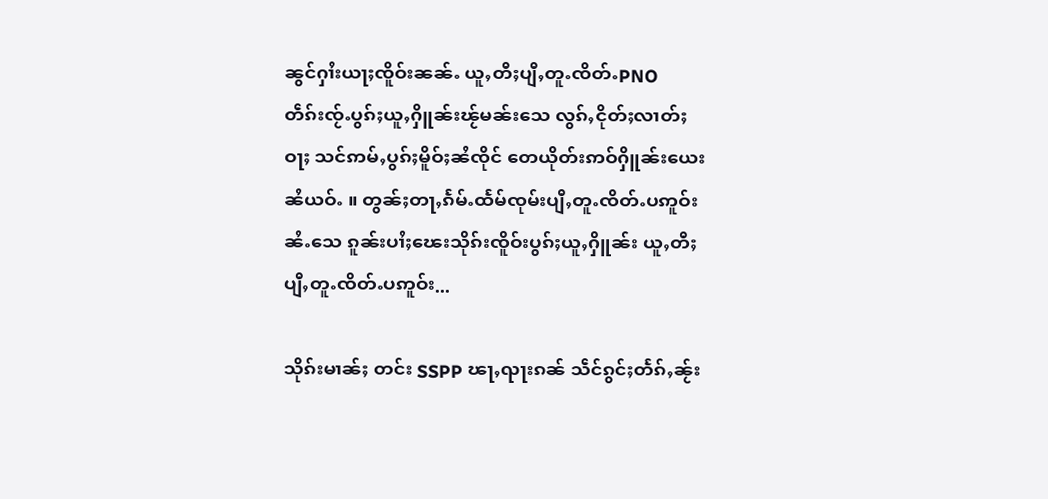ၼွင်ႁၢႆးယႃႈၸိူဝ်းၼၼ်ႉ ယူႇတီႈပျီႇတူႉၸိတ်ႉPNO တဵၵ်းၸႂ်ႉပွၵ်ႈယူႇႁိူၼ်းၽႂ်မၼ်းသေ လွၵ်ႇငိုတ်ႈလၢတ်ႈဝႃႈ သင်ဢမ်ႇပွၵ်ႈမိူဝ်ႈၼႆၸိုင် တေယိုတ်းဢဝ်ႁိူၼ်းယေးၼႆယဝ်ႉ ။ တွၼ်ႈတႃႇၵႅမ်ႉထႅမ်ၸုမ်းပျီႇတူႉၸိတ်ႉပဢူဝ်းၼႆႉသေ ၵူၼ်းပၢႆႈၽေးသိုၵ်းၸိူဝ်းပွၵ်ႈယူႇႁိူၼ်း ယူႇတီႈပျီႇတူႉၸိတ်ႉပဢူဝ်း...

သိုၵ်းမၢၼ်ႈ တင်း SSPP ၽႃႇၺႃးၵၼ် သဵင်ၵွင်ႈတႅၵ်ႇၼႂ်း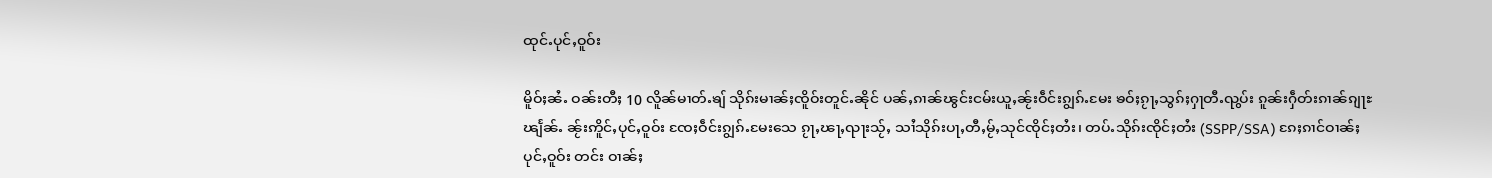ထုင်ႉပုင်ႇဝူဝ်း

မိူဝ်ႈၼႆႉ ဝၼ်းတီႈ 10 လိူၼ်မၢတ်ႉၶျ် သိုၵ်းမၢၼ်ႈၸိူဝ်းတူင်ႉၼိုင် ပၼ်ႇၵၢၼ်ၽွင်းငမ်းယူႇၼႂ်းဝဵင်းၵျွၵ်ႉမႄး ၶဝ်ႈၵႂႃႇသွၵ်ႈႁႃတီႉၺွပ်း ၵူၼ်းႁဵတ်းၵၢၼ်ၵျႃႊၽျႅၼ်ႉ ၼႂ်းဢိူင်ႇပုင်ႇဝူဝ်း ၸႄႈဝဵင်းၵျွၵ်ႉမႄးသေ ၵႂႃႇၽႃႇၺႃးသႂ်ႇ သၢႆသိုၵ်းပႃႇတီႇမႂ်ႇသုင်ၸိုင်ႈတႆး၊ တပ်ႉသိုၵ်းၸိုင်ႈတႆး (SSPP/SSA) ၵႄႈၵၢင်ဝၢၼ်ႈပုင်ႇဝူဝ်း တင်း ဝၢၼ်ႈ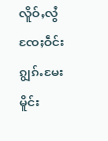လိူဝ်ႇလွႆ ၸႄႈဝဵင်းၵျွၵ်ႉမႄး မိူင်း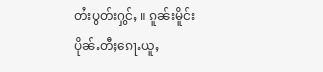တႆးပွတ်းႁွင်ႇ ။ ၵူၼ်းမိူင်းပိုၼ်ႉတီႈၵေႃႉယူႇ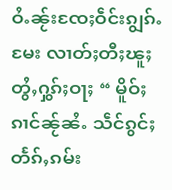ဝႆႉၼႂ်းၸႄႈဝဵင်းၵျွၵ်ႉမႄး လၢတ်ႈတီႈၽူႈတွႆႇႁွၵ်ႈဝႃႈ “ မိူဝ်ႈၵၢင်ၼႂ်ၼႆႉ သဵင်ၵွင်ႈတႅၵ်ႇၵမ်း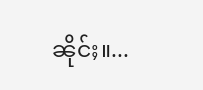ၼိုင်ႈ။...